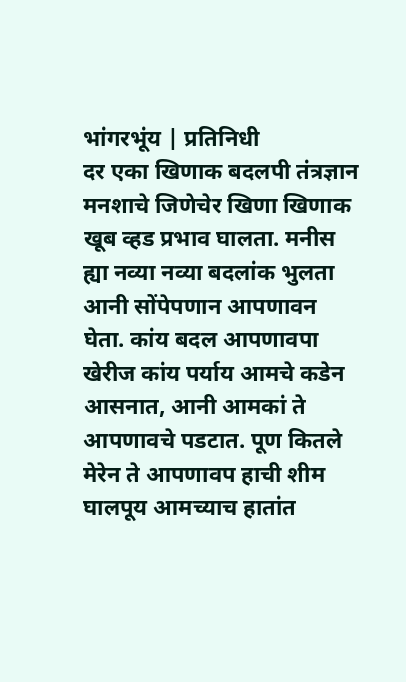भांगरभूंय | प्रतिनिधी
दर एका खिणाक बदलपी तंत्रज्ञान मनशाचे जिणेचेर खिणा खिणाक खूब व्हड प्रभाव घालता. मनीस ह्या नव्या नव्या बदलांक भुलता आनी सोंपेपणान आपणावन घेता. कांय बदल आपणावपा खेरीज कांय पर्याय आमचे कडेन आसनात, आनी आमकां ते आपणावचे पडटात. पूण कितले मेरेन ते आपणावप हाची शीम घालपूय आमच्याच हातांत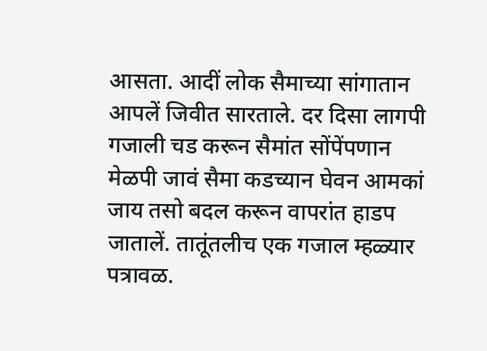आसता. आदीं लोक सैमाच्या सांगातान आपलें जिवीत सारताले. दर दिसा लागपी गजाली चड करून सैमांत सोंपेंपणान मेळपी जावं सैमा कडच्यान घेवन आमकां जाय तसो बदल करून वापरांत हाडप जातालें. तातूंतलीच एक गजाल म्हळ्यार पत्रावळ.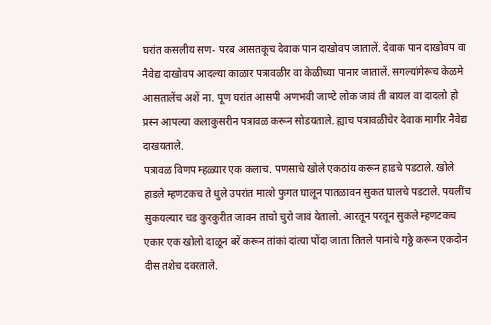घरांत कसलीय सण- परब आसतकूच देवाक पान दाखोवप जातालें. देवाक पान दाखोवप वा नैवेद्य दाखोवप आदल्या काळार पत्रावळीर वा केळीच्या पानार जातालें. सगल्यांगेरूच केळमे आसतालेंच अशें ना. पूण घरांत आसपी अणभवी जाण्टे लोक जावं ती बायल वा दादलो हो प्रस्न आपल्या कलाकुसरीन पत्रावळ करून सोडयताले. ह्याच पत्रावळींचेर देवाक मागीर नैवेद्य दाखयताले.
पत्रावळ विणप म्हळ्यार एक कलाच. पणसाचे खोले एकठांय करून हाडचे पडटाले. खोले हाडले म्हणटकच ते धुले उपरांत मात्शे फुगत घालून पातळावन सुकत घालचे पडटाले. पयलींच सुकयल्यार चड कुरकुरीत जावन ताचो चुरो जावं येतालो. आरतून परतून सुकले म्हणटकच एकार एक खोलो दाळून बरें करून तांकां दांत्या पोंदा जाता तितले पानांचे गठ्ठे करून एकदोन दीस तशेच दवरताले.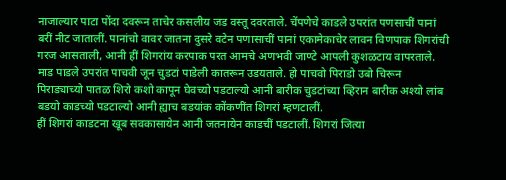नाजाल्यार पाटा पोंदा दवरून ताचेर कसलीय जड वस्तू दवरताले. चेंपणेचे काडले उपरांत पणसाचीं पानां बरीं नीट जातालीं. पानांचो वावर जातना दुसरे वटेन पणासाचीं पानां एकामेकाचेर लावन विणपाक शिगरांची गरज आसताली, आनी हीं शिगरांय करपाक परत आमचे अणभवी जाण्टे आपली कुशळटाय वापरताले. माड पाडले उपरांत पाचवी जून चुडटां पाडेली कातरून उडयताले. हो पाचवो पिराडो उबो चिरून पिराड्याच्यो पातळ शिरो कशो कापून घेवच्यो पडटाल्यो आनी बारीक चुडटांच्या व्हिरान बारीक अश्यो लांब बडयो काडच्यो पडटाल्यो आनी ह्याच बडयांक कोंकणींत शिगरां म्हणटालीं.
हीं शिगरां काडटना खूब सवकासायेन आनी जतनायेन काडचीं पडटालीं. शिगरां जित्या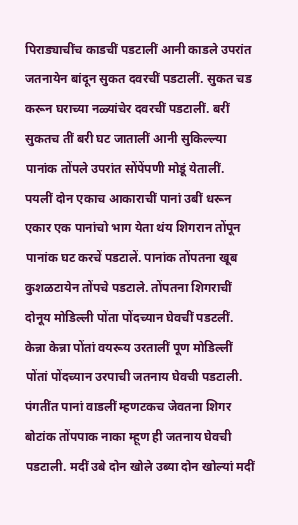पिराड्याचींच काडचीं पडटालीं आनी काडले उपरांत जतनायेन बांदून सुकत दवरचीं पडटालीं. सुकत चड करून घराच्या नळ्यांचेर दवरचीं पडटालीं. बरीं सुकतच तीं बरी घट जातालीं आनी सुकिल्ल्या पानांक तोंपले उपरांत सोंपेंपणी मोडूं येतालीं. पयलीं दोन एकाच आकाराचीं पानां उबीं धरून एकार एक पानांचो भाग येता थंय शिगरान तोंपून पानांक घट करचें पडटालें. पानांक तोंपतना खूब कुशळटायेन तोंपचे पडटाले. तोंपतना शिगराचीं दोनूय मोडिल्ली पोंता पोंदच्यान घेवचीं पडटलीं. केन्ना केन्ना पोंतां वयरूय उरतालीं पूण मोडिल्लीं पोंतां पोंदच्यान उरपाची जतनाय घेवची पडटाली. पंगतींत पानां वाडलीं म्हणटकच जेवतना शिगर बोटांक तोंपपाक नाका म्हूण ही जतनाय घेवची पडटाली. मदीं उबे दोन खोले उब्या दोन खोल्यां मदीं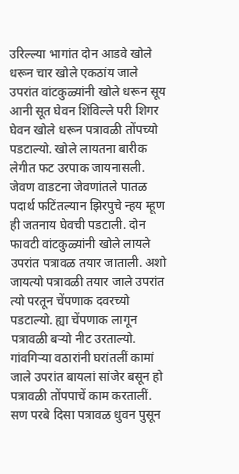उरिल्ल्या भागांत दोन आडवे खोले धरून चार खोले एकठांय जाले उपरांत वांटकुळ्यांनी खोले धरून सूय आनी सूत घेवन शिंविल्ले परी शिगर घेवन खोले धरून पत्रावळी तोंपच्यो पडटाल्यो. खोले लायतना बारीक लेगीत फट उरपाक जायनासली. जेवण वाडटना जेवणांतले पातळ पदार्थ फटिंतल्यान झिरपुचे न्हय म्हूण ही जतनाय घेवची पडटाली. दोन फावटी वांटकुळ्यांनी खोले लायले उपरांत पत्रावळ तयार जाताली. अशो जायत्यो पत्रावळी तयार जाले उपरांत त्यो परतून चेंपणाक दवरच्यो पडटाल्यो. ह्या चेंपणाक लागून पत्रावळी बऱ्यो नीट उरताल्यो. गांवगिऱ्या वठारांनी घरांतलीं कामां जाले उपरांत बायलां सांजेर बसून हो पत्रावळी तोंपपाचें काम करतालीं.
सण परबे दिसा पत्रावळ धुवन पुसून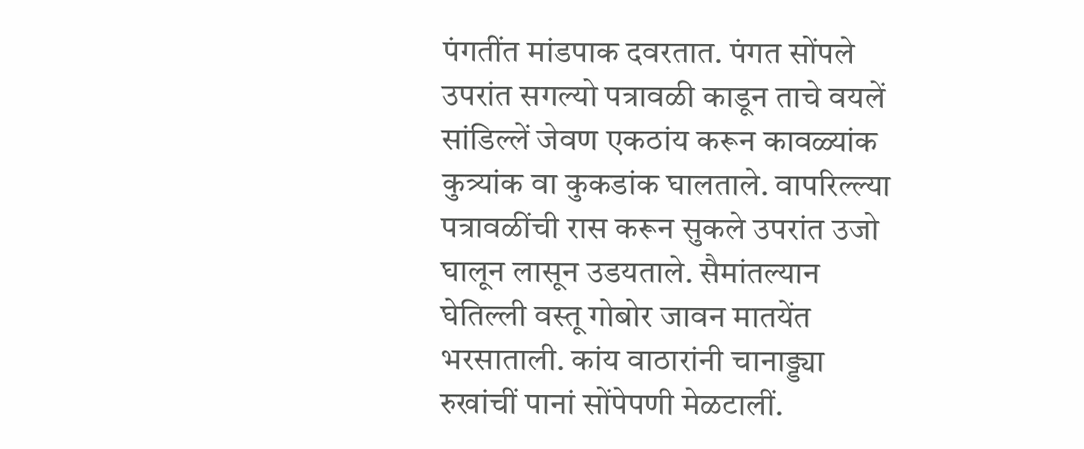पंगतींत मांडपाक दवरतात. पंगत सोंपले उपरांत सगल्यो पत्रावळी काडून ताचे वयलें सांडिल्लें जेवण एकठांय करून कावळ्यांक कुत्र्यांक वा कुकडांक घालताले. वापरिल्ल्या पत्रावळींची रास करून सुकले उपरांत उजो घालून लासून उडयताले. सैमांतल्यान घेतिल्ली वस्तू गोबोर जावन मातयेंत भरसाताली. कांय वाठारांनी चानाड्ड्या रुखांचीं पानां सोंपेपणी मेळटालीं.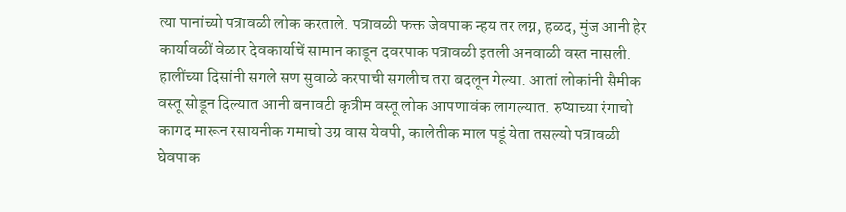त्या पानांच्यो पत्रावळी लोक करताले. पत्रावळी फक्त जेवपाक न्हय तर लग्न, हळद, मुंज आनी हेर कार्यावळीं वेळार देवकार्याचें सामान काडून दवरपाक पत्रावळी इतली अनवाळी वस्त नासली.
हालींच्या दिसांनी सगले सण सुवाळे करपाची सगलीच तरा बदलून गेल्या. आतां लोकांनी सैमीक वस्तू सोडून दिल्यात आनी बनावटी कृत्रीम वस्तू लोक आपणावंक लागल्यात. रुप्याच्या रंगाचो कागद मारून रसायनीक गमाचो उग्र वास येवपी, कालेतीक माल पडूं येता तसल्यो पत्रावळी घेवपाक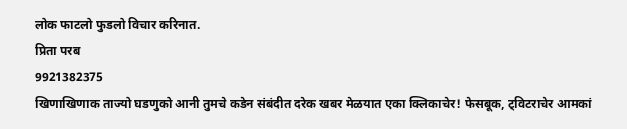लोक फाटलो फुडलो विचार करिनात.
प्रिता परब
9921382375
खिणाखिणाक ताज्यो घडणुको आनी तुमचे कडेन संबंदीत दरेक खबर मेळयात एका क्लिकाचेर! फेसबूक, ट्विटराचेर आमकां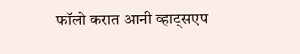फॉलो करात आनी व्हाट्सएप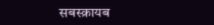सबस्क्रायब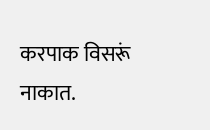करपाक विसरूं नाकात.